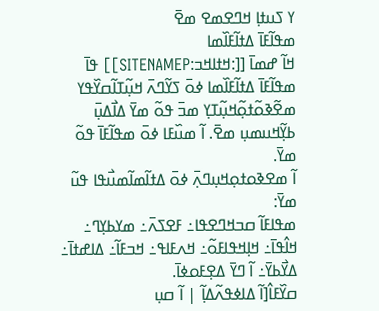ߌ ߖߎߙߊ߲ ߞߣߐߘߐ ߘߐ߫
ߘߟߊ߬ߓߊ߫ ߡߙߊ߬ߓߊ߰ߘߊ
ߞߊ߬ ߝߘߊ߫ [[:ߞߙߊߞߏ:SITENAMEP]] ߟߊ߫
ߘߟߊ߬ߓߊ߫ ߡߙߊ߬ߓߊ߰ߘߊ ߦߋ߫ ߖߌ߬ߣߍ߫ ߞߎ߲߬ߠߊ߬ߛߌ߰ߟߌ ߘߐ߬ߢߋ߬ߙߋ߲߬ߞߎ߲߬ߠߌ߲ ߘߏ߫ ߟߋ߬ ߘߌ߫ ߡߊ߯ߡߎ߲߫ ߕߌ߲߬ߞߎߘߎ߲ ߘߐ߫. ߊ߬ ߘߎ߰ߓߊ ߦߋ߫ ߘߟߊ߬ߓߊ߫ ߟߋ߬ ߘߌ߫.
ߊ߬ ߘߐߢߋߙߋ߲ߞߎ߲ߣߍ߲߫ ߦߋ߫ ߡߙߊ߬ߘߊ߬ߘߎ߯ߟߊ ߟߎ߬ ߘߌ߫:
ߘߟߊߓߊ߬ ߛߏߞߣߐߟߊ߸ ߓߐߖߍ߫߸ ߘߌߕߌ߲ߣ߸ ߞߊ߮ߟߊ߫߸ ߞߊ߲ߞߟߊߓߋ߬߸ ߞߍߓߊߟ߸ ߞߏߓߊ߬߸ ߡߊߝߙߊ߫߸ ߡߌ߯ߕߌ߫߸ ߊ߬ ߣߌ߫ ߡߐ߲ߓߋߦߊ߫.
ߛߌ߰ߓߊ߮[ߊ߬ ߡߊߦߟߍ߬ߡߊ߲߬ | ߊ߬ ߛߎ߲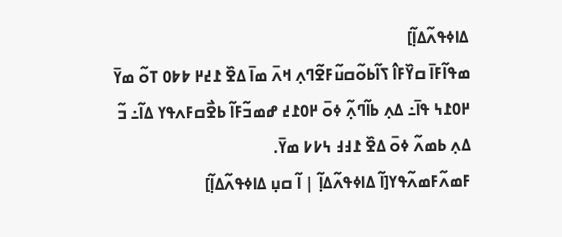ߡߊߦߟߍ߬ߡߊ߲߬]
ߘߟߊ߬ߓߊ߫ ߛߌ߰ߓߊ߮ ߖߊ߬ߕߋ߬ߛߎ߬ߓߐ߬ߣߍ߲ ߞߍ߫ ߘߊ߫ ߡߐ߰ ߁߄߂ ߈߈߀ ߠߋ߬ ߘߌ߫ ߂߀߁߆ ߟߊ߫߸ ߡߍ߲ ߕߊ߬ߣߍ߲߬ ߦߋ߫ ߂߀߁߄ ߝߘߏ߬ߓߊ߬ ߕߐ߯ߛߓߍߟߌ ߡߊ߬߸ ߏ߬ ߡߍ߲ ߕߘߍ߬ ߦߋ߫ ߡߐ߰ ߁߃߃ ߆߇߇ ߘߌ߫.
ߓߘߍ߬ߓߘߍ߬ߟߌ[ߊ߬ ߡߊߦߟߍ߬ߡߊ߲߬ | ߊ߬ ߛߎ߲ ߡߊߦߟߍ߬ߡߊ߲߬]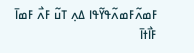ߓߘߍ߬ߓߘߍ߬ߟߌ߬ߟߊ ߡߍ߲ ߠߎ߬ ߓߍ߯ ߓߘߊ߫ ߓߊ߯ߙߊ߫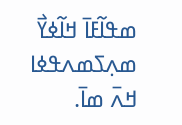ߘߟߊ߬ߓߊ߫ ߞߊ߬ߦߌ߯ ߘߍ߲ߖߘߍߟߦߊ ߞߍ߫ ߘߊ߫.